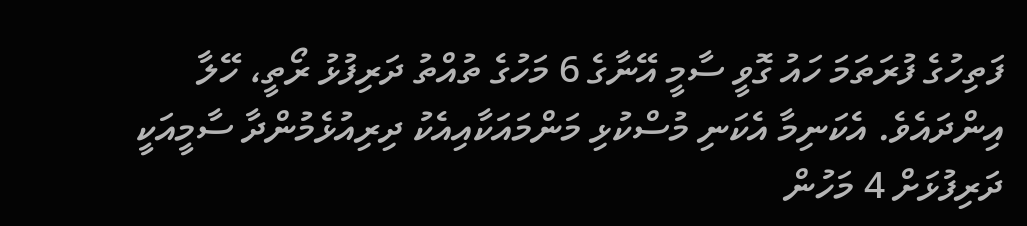ފަތިހުގެ ފުރަތަމަ ހައު ގޮވީ ސާމީ އޭނާގެ 6 މަހުގެ ތުއްތު ދަރިފުޅު ރޯތީ، ހޭލާ އިންދައެވެ. އެކަނިމާ އެކަނި މުސްކުޅި މަންމައަކާއިއެކު ދިރިއުޅެމުންދާ ސާމީއަކީ ދަރިފުޅަށް 4 މަހުން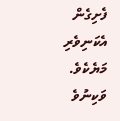ފެށިގެން އެކަނިވެރި މަޔެކެވެ. ވަކިނުވެ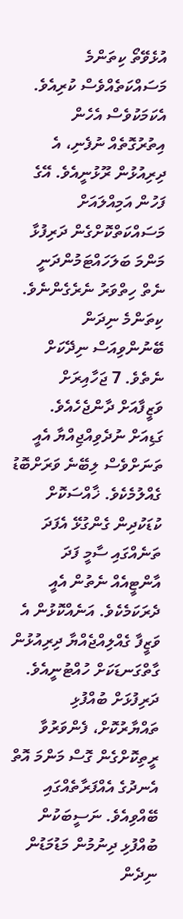އުޅެވޭތޯ ކިތަންމެ މަސައްކަތެއްވެސް ކުރިއެވެ. އެކަމަކުވެސް އެހެން އިތުރުގޮތެއް ނުފެނި، އެ ދިރިއުޅުން ރޫޅުނީއެވެ. އޭގެ ފަހުން އަމިއްލައަށް މަސައްކަތްކޮށްގެން ދަރިފުޅާ މަންމަ ބަލަހައްޓަމުންދަނީ ނެތް ހިތްވަރު ނެރެގެންނެވެ.
ކިތަންމެ ނިދަން ބޭނުންވިއަސް ނިދޭކަށް ނެތެވެ. 7 ޖަހާއިރަށް ވަޒީފާއަށް ދާންޖެހެއެވެ. ގަޑިއަށް ނުދެވިއްޖިއްޔާ އެއީ ތަނަށްވެސް ލިބޭނެ ވަރަށްބޮޑު ގެއްލުމެކެވެ. ޚާއްސަކޮށް ކުޑަކުދިން ގެންގުޅޭ އެފަދަ ތަނެއްގައި ސާމީ ފަދަ އާންޓީއެއް ނެތުން އެއީ ދެރަކަމެކެވެ. އަނެއްކޮޅުން އެ ވަޒީފާ ގެއްލިއްޖެއްޔާ ދިރިއުޅުން ގާތްގަނޑަކަށް ހުއްޓުނީއެވެ.
ދަރިފުޅަށް ބުއްފުޅި ތައްޔާރުކޮށް، ފެންވަރުވާ ރީތިކޮށްގެން ގޮސް މަންމަ އޮތް އެނދުގެ އެއްފަރާތެއްގައި ބޭއްވިއެވެ. ނަސީބަކުން ބުއްފުޅި ދިނުމުން މަޑުމަޑުން ނިދެން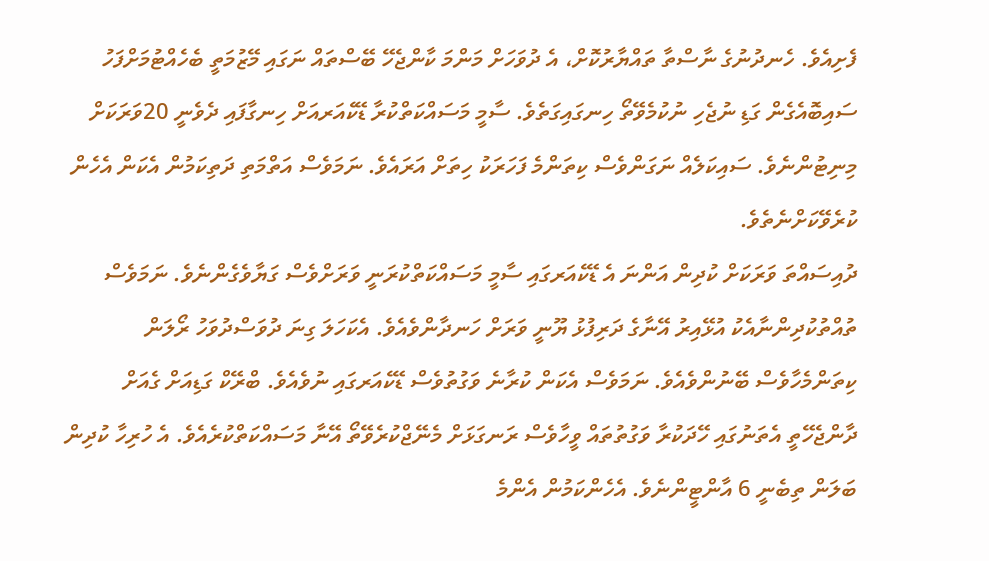ފެށިއެވެ. ހެނދުނުގެ ނާސްތާ ތައްޔާރުކޮށް، އެ ދުވަހަށް މަންމަ ކާންޖެހޭ ބޭސްތައް ނަގައި މޭޒުމަތީ ބެހެއްޓުމަށްފަހު ސައިބޮއެގެން ގަޑި ނުޖެހި ނުކުމެވޭތޯ ހިނގައިގަތެވެ. ސާމީ މަސައްކަތްކުރާ ޑޭކެއަރއަށް ހިނގާފައި ދެވެނީ 20ވަރަކަށް މިނިޓުންނެވެ. ސައިކަލެއް ނަގަންވެސް ކިތަންމެ ފަހަރަކު ހިތަށް އަރައެވެ. ނަމަވެސް އަތްމަތި ދަތިކަމުން އެކަން އެހެން ކުރެވޭކަށްނެތެވެ.
ދުއިސައްތަ ވަރަކަށް ކުދިން އަންނަ އެ ޑޭކެއަރގައި ސާމީ މަސައްކަތްކުރަނީ ވަރަށްވެސް ގަޔާވެގެންނެވެ. ނަމަވެސް ތުއްތުކުދިންނާއެކު އުޅޭއިރު އޭނާގެ ދަރިފުޅު ޔޫނީ ވަރަށް ހަނދާންވެއެވެ. އެކަހަލަ ގިނަ ދުވަސްދުވަހު ރޯލަން ކިތަންމެހާވެސް ބޭނުންވެއެވެ. ނަމަވެސް އެކަން ކުރާނެ ވަގުތުވެސް ޑޭކެއަރގައި ނުވެއެވެ. ބްރޭކް ގަޑިއަށް ގެއަށް ދާންޖެހޭތީ އެތަނުގައި ހޭދަކުރާ ވަގުތުތައް ވީހާވެސް ރަނގަޅަށް މެނޭޖްކުރެވޭތޯ އޭނާ މަސައްކަތްކުރެއެވެ. އެ ހުރިހާ ކުދިން ބަލަން ތިބެނީ 6 އާންޓީންނެވެ. އެހެންކަމުން އެންމެ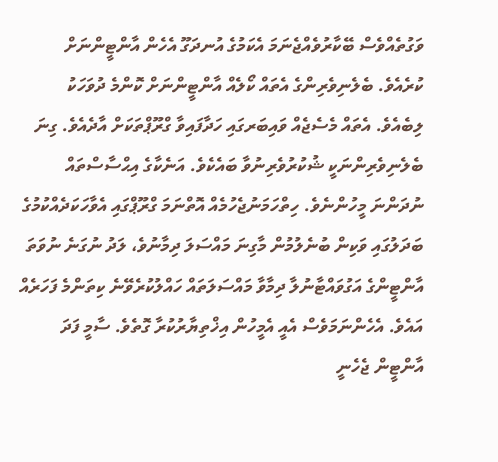ވަގުތެއްވެސް ބޭކާރުވެއްޖެނަމަ އެކަމުގެ އުނދަގޫ އެހެން އާންޓީންނަށް ކުރެއެވެ. ބެލެނިވެރިންގެ އެތައް ކޯލެއް އާންޓީންނަށް ކޮންމެ ދުވަހަކު ލިބެއެވެ. އެތައް މެސެޖެއް ވައިބަރގައި ހަދާފައިވާ ގްރޫޕްތަކަށް އާދެއެވެ. ގިނަ ބެލެނިވެރިންނަކީ ޝުކުރުވެރިނުވާ ބައެކެވެ. އަނެކާގެ އިޙްސާސްތައް ނުދަންނަ މީހުންނެވެ. ހިތްހަމަނުޖެހުމެއް އޮތްނަމަ ގްރޫޕްގައި އެވާހަކަދެއްކުމުގެ ބަދަލުގައި ވަކިން ބުނެލުމުން މާގިނަ މައްސަލަ ދިމާނުވެ، ލަދު ނުގަނެ ނުވަތަ އާންޓީންގެ އަގުވައްޓާނުލާ ދިމާވާ މައްސަލަތައް ހައްލުކުރެވޭނެ ކިތަންމެ ފަހަރެއް އައެވެ. އެހެންނަމަވެސް އެއީ އެމީހުން އިޚްތިޔާރުކުރާ ގޮތެވެ. ސާމީ ފަދަ އާންޓީން ޖެހެނީ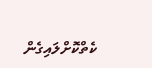ކެތްކޮށްލައިގެން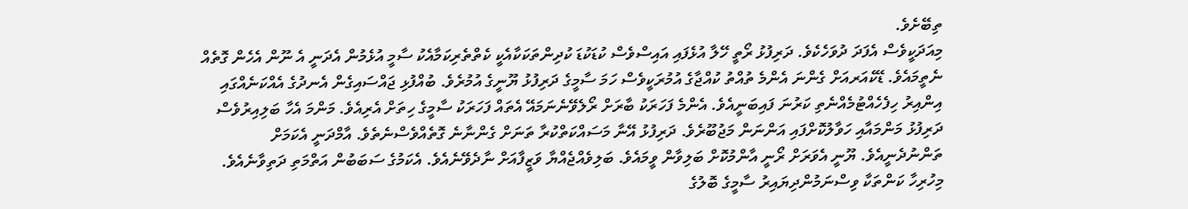ތިބޭށެވެ.
މިއަދަކީވެސް އެފަދަ ދުވަހެކެވެ. ދަރިފުޅު ރޯތީ ހޭލާ އުޅެފައި އައިސްވެސް ކުޑަކުޑަ ކުދިންތަކަކާއެކީ ކެތްތެރިކަމާއެކު ސާމީ އުޅެމުން އެދަނީ އެ ނޫން އެހެން ގޮތެއް ނެތީމައެވެ. ޑޭކެއަރއަށް ގެންނަ އެންމެ ތުއްތު ކުއްޖާގެ އުމުރަކީވެސް ހަމަ ސާމީގެ ދަރިފުޅު ޔޫނީގެ އުމުރެވެ. ބުއްފުޅި ޖައްސައިގެން އެނދުގެ އެއްކަނެއްގައި އިންއިރު ހިފެހެއްޓުމެއްނެތި ކަރުނަ ފައިބަނީއެވެ. އެންމެ ފަހަރަކު ބާރަށް ރޯލެވޭނެނަމައޭ އެތައް ފަހަރަކު ސާމީގެ ހިތަށް އެރިއެވެ. މަންމަ އެހާ ބަލިއިރުވެސް ދަރިފުޅު މަންމައާއި ހަވާލުކޮށްފައި އަންނަން މަޖުބޫރެވެ. ދަރިފުޅު އޭނާ މަސައްކަތްކުރާ ތަނަށް ގެންނާނެ ގޮތެއްވެސްނެތެވެ. އާމްދަނީ އެކަމަށް ތަންނުދެނީއެވެ. ޔޫނީ އެވަރަށް ރޯނީ އާންމުކޮށް ބަލިވާން ވީމައެވެ. ބަލިވެއްޖެއްޔާ ވަޒީފާއަށް ނާދެވޭނެއެވެ. އެކަމުގެ ސަބަބުން އަތްމަތި ދަތިވާނެއެވެ. މިހުރިހާ ކަންތަކާ ވިސްނަމުންދިޔައިރު ސާމީގެ ބޮލުގެ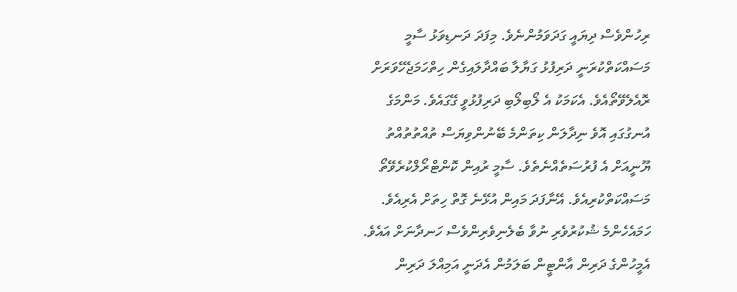ރިހުންވެސް ދިޔައީ ގަދަވަމުންނެވެ. މިފަދަ ދަނޑިވަޅު ސާމީ މަސައްކަތްކުރަނީ ދަރިފުޅު ގަޔާލާ ބައްދާލައިގެން ހިތްހަމަޖެހޭވަރަށް ރޮއެލެވޭތޯއެވެ. އެކަމަކު އެ ލޯބިލޯބި ދަރިފުޅުވީ ގޭގައެވެ. މަންމަގެ އުނގުގައި އޮވެ ނިދާލަން ކިތަންމެ ބޭނުންވިޔަސް ތުއްތުތުއްތު ޔޫނީއަށް އެ ފުރުސަތެއްނެތެވެ. ސާމީ ރުއިން ކޮންޓްރޯލްކުރެވޭތޯ މަސައްކަތްކުރިއެވެ. އޭނާފަދަ މައިން އުޅޭނެ ގޮތް ހިތަށް އެރިއެވެ. ހަމައެހެންމެ ޝުކުރުވެރި ނުވާ ބެލެނިވެރިންވެސް ހަނދާނަށް އައެވެ. އެމީހުންގެ ދަރިން އާންޓީން ބަލަމުން އެދަނީ އަމިއްލަ ދަރިން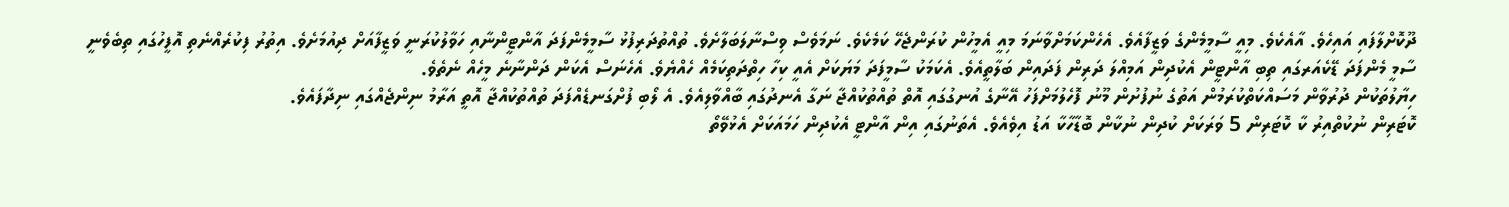ދޫކޮށްލާފައި އައިހެވެ. އާއެކެވެ. މިއީ ސާމީމެންގެ ވަޒީފާއެވެ. އެހެންކަމަށްވާނަމަ މިއީ އެމީހުން ކުރަންޖެހޭ ކަމެކެވެ. ނަމަވެސް ވިސްނާލަބަލާށެވެ. ތުއްތުދަރިފުޅު ސާމީމެންފަދަ އާންޓީންނާއި ހަވާލުކުރަނީ ވަޒީފާއަށް ދިއުމަށެވެ. އިތުރު ފިކުރެއްނެތި އޮފީހުގައި ތިބެވެނީ ސާމީ މެންފަދަ ޑޭކެއަރގައި ތިބި އާންޓީން އެކުދިން އަމިއްލަ ދަރިން ފަދައިން ބަލާތީއެވެ. އެކަމަކު ސާމީފަދަ މަޔަކަށް އެއީ ކިހާ ހިތްދަތިކަމެއް ހެއްޔެވެ. އެހެނަސް އެކަން ދަންނާނެ މީހެއް ނެތެވެ.
ހިޔާލުތަކުން ދުރުވާން މަސައްކަތްކުރަމުން އަތުގެ ނުފުށުން މޫނު ފޮހެލުމަށްފަހު އޭނާގެ އުނގުގައި އޮތް ތުއްތުކުއްޖާ ނަގާ އެނދުގައި ބާއްވާލިއެވެ. އެ ލޯބި ފުށްގަނޑެއްފަދަ ތުއްތުކުއްޖާ އޮތީ އަރާމު ނިންޖެއްގައި ނިދާފައެވެ.
ކޮޓަރިން ނުކުތްއިރު ކާ ކޮޓަރިން 5 ވަރަކަށް ކުދިން ނުކާން ބޮޑާހާކާ އަޑު އިވެއެވެ. އެތަނުގައި އިން އާންޓީ އެކުދިން ހަމައަކަށް އެޅުވޭތޯ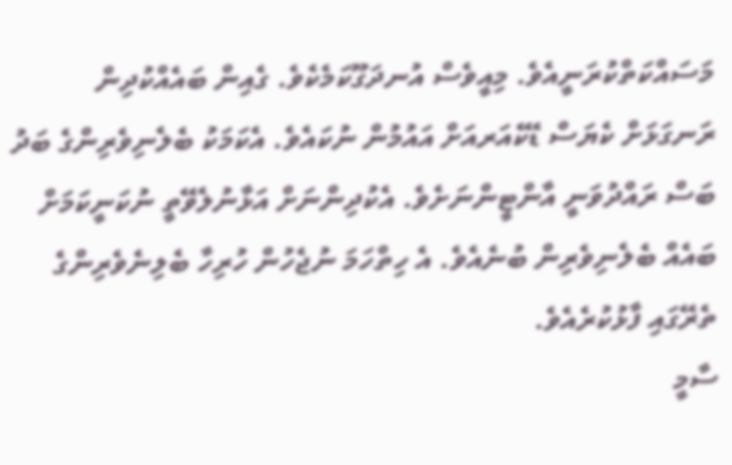މަސައްކަތްކުރަނީއެވެ. މިއީވެސް އުނދަގޫކަމެކެވެ. ގެއިން ބައެއްކުދިން ރަނގަޅަށް ކެޔަސް ޑޭކެއަރއަށް އައުމުން ނުކައެވެ. އެކަމަކު ބެލެނިވެރިންގެ ބަދު ބަސް ރައްދުވަނީ އާންޓީންނަށެވެ. އެކުދިންނަށް އަޅާނުލެވޭތީ ނުކަނީކަމަށް ބައެއް ބެލެނިވެރިން ބުނެއެވެ. އެ ހިތްހަމަ ނުޖެހުން ހުރިހާ ބެލިނެވެރިންގެ ތެރޭގައި ފާޅުކުރެއެވެ.
ސާމީ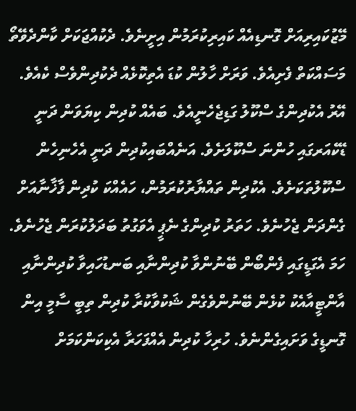މޭޒުކައިރިއަށް ގޮނޑިއެއް ކައިރިކުރަމުން އިށީނެވެ. ދެކުއްޖަކަށް ކާންދެވޭތޯ މަސައްކަތް ފެށިއެވެ. ވަރަށް ހާލުން ކުޑަ އެތިކޮޅެއް ދެކުދިންވެސް ކެއެވެ. އޭރު އެކުދިންގެ ސްކޫލު ގަޑިޖެހެނީއެވެ. ބައެއް ކުދިން ކިޔަވަން ދަނީ ޑޭކެއަރގައި ހުންނަ ސްކޫލަށެވެ. އަނެއްބައިކުދިން ދަނީ އެހެނިހެން ސްކޫލުތަކަށެވެ. އެކުދިން ތައްޔާރުކުރަމުން، ހައެއްކަ ކުދިން ފާޚާނާއަށް ގެންދަން ޖެހުނެވެ. ހަތަރު ކުދިންގެ ނެޕީ އެވަގުތު ބަދަލުކުރަން ޖެހުނެވެ. ހަމަ އެގަޑީގައި ފެންބޯން ބޭނުންވާ ކުދިންނާއި ބަނޑުހައިވާ ކުދިންނާއި އާންޓީއާއެކު ކުޅެން ބޭނުންވެގެން ޝަކުވާކުރާ ކުދިން ތިބީ ސާމީ އިން ގޮނޑީގެ ވަށައިގެންނެވެ. ހުރިހާ ކުދިން އެއްފަހަރާ އެކިކަންކަމަށް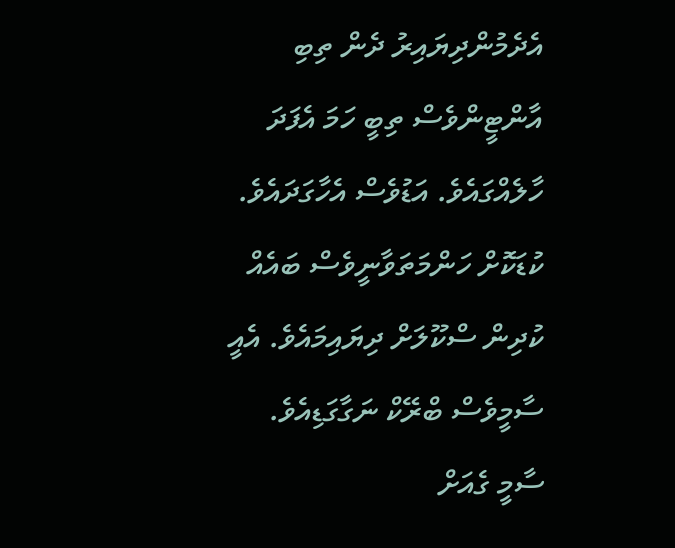އެދެމުންދިޔައިރު ދެން ތިބި އާންޓީންވެސް ތިބީ ހަމަ އެފަދަ ހާލެއްގައެވެ. އަޑުވެސް އެހާގަދައެވެ. ކުޑަކޮށް ހަންމަތަވާނީވެސް ބައެއް ކުދިން ސްކޫލަށް ދިޔައިމައެވެ. އެއީ ސާމީވެސް ބްރޭކް ނަގާގަޑިއެވެ.
ސާމީ ގެއަށް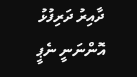ދާއިރު ދަރިފުޅު އޮންނަނީ ނެޕީ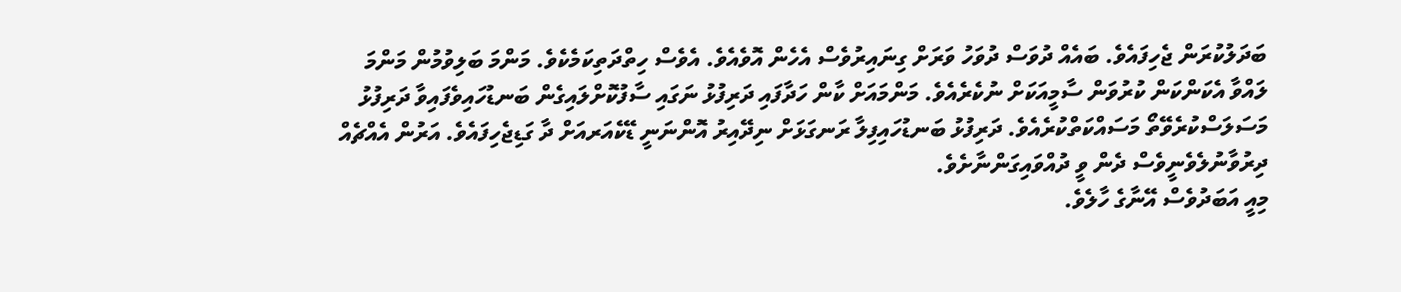ބަދަލުކުރަން ޖެހިފައެވެ. ބައެއް ދުވަސް ދުވަހު ވަރަށް ގިނައިރުވެސް އެހެން އޮވެއެވެ. އެވެސް ހިތްދަތިކަމެކެވެ. މަންމަ ބަލިވުމުން މަންމަ ލައްވާ އެކަންކަން ކުރުވަން ސާމީއަކަށް ނުކެރެއެވެ. މަންމައަށް ކާން ހަދާފައި ދަރިފުޅު ނަގައި ސާފުކޮށްލައިގެން ބަނޑުހައިވެފައިވާ ދަރިފުޅު މަސަލަސްކުރެވޭތޯ މަސައްކަތްކުރެއެވެ. ދަރިފުޅު ބަނޑުހައިފިލާ ރަނގަޅަށް ނިދޭއިރު އޮންނަނީ ޑޭކެއަރއަށް ދާ ގަޑިޖެހިފައެވެ. އަރުން އެއްޗެއް ދިރުވާނުލެވެނީވެސް ދެން ވީ ދުއްވައިގަންނާށެވެ.
މިއީ އަބަދުވެސް އޭނާގެ ހާލެވެ.